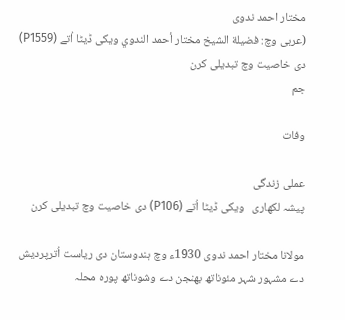مختار احمد ندوی
(عربی وچ: فضيلة الشيخ مختار أحمد الندوي ویکی ڈیٹا اُتے (P1559) دی خاصیت وچ تبدیلی کرن
جم

وفات

عملی زندگی
پیشہ لکھاری   ویکی ڈیٹا اُتے (P106) دی خاصیت وچ تبدیلی کرن

مولانا مختار احمد ندوی 1930ء وچ ہندوستان دی ریاست اُترپردیش دے مشہور شہر مئوناتھ بھنجن دے وشوناتھ پورہ محلہ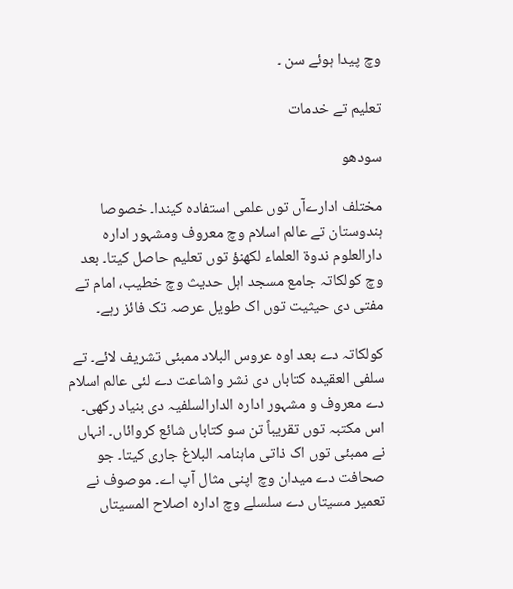وچ پیدا ہوئے سن ۔

تعلیم تے خدمات

سودھو

مختلف ادارےآں توں علمی استفادہ کیندا۔ خصوصا ہندوستان تے عالم اسلام وچ معروف ومشہور ادارہ دارالعلوم ندوۃ العلماء لکھنؤ توں تعلیم حاصل کیتا۔ بعد وچ کولکاتہ جامع مسجد اہل حدیث وچ خطیب، امام تے مفتی دی حیثیت توں اک طویل عرصہ تک فائز رہے۔

کولکاتہ دے بعد اوہ عروس البلاد ممبئی تشریف لائے۔ تے سلفی العقیدہ کتاباں دی نشر واشاعت دے لئی عالم اسلام دے معروف و مشہور ادارہ الدارالسلفیہ دی بنیاد رکھی۔ اس مکتبہ توں تقریباً تن سو کتاباں شائع کروائاں۔ انہاں نے ممبئی توں اک ذاتی ماہنامہ البلاغ جاری کیتا۔ جو صحافت دے میدان وچ اپنی مثال آپ اے۔ موصوف نے تعمیر مسیتاں دے سلسلے وچ ادارہ اصلاح المسیتاں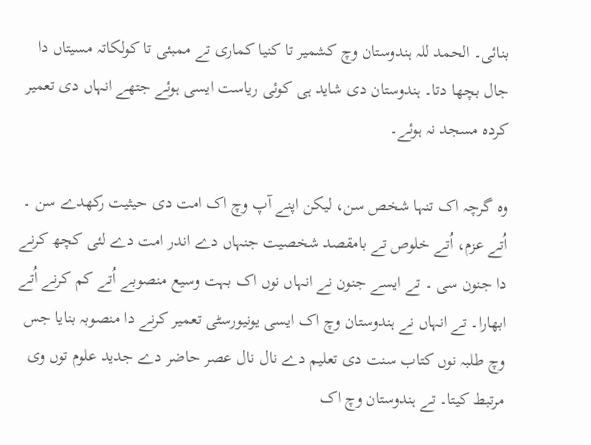بنائی۔ الحمد للہ ہندوستان وچ کشمیر تا کنیا کماری تے ممبئی تا کولکاتہ مسیتاں دا جال بچھا دتا۔ ہندوستان دی شاید ہی کوئی ریاست ایسی ہوئے جتھے انہاں دی تعمیر کردہ مسجد نہ ہوئے۔

وہ گرچہ اک تنہا شخص سن، لیکن اپنے آپ وچ اک امت دی حیثیت رکھدے سن ۔ اُتے عزم، اُتے خلوص تے بامقصد شخصیت جنہاں دے اندر امت دے لئی کچھ کرنے دا جنون سی ۔ تے ايسے جنون نے انہاں نوں اک بہت وسیع منصوبے اُتے کم کرنے اُتے ابھارا۔ تے انہاں نے ہندوستان وچ اک ایسی یونیورسٹی تعمیر کرنے دا منصوبہ بنایا جس وچ طلبہ نوں کتاب سنت دی تعلیم دے نال نال عصر حاضر دے جدید علوم توں وی مرتبط کیتا۔ تے ہندوستان وچ اک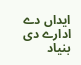ایداں دے ادارے دی بنیاد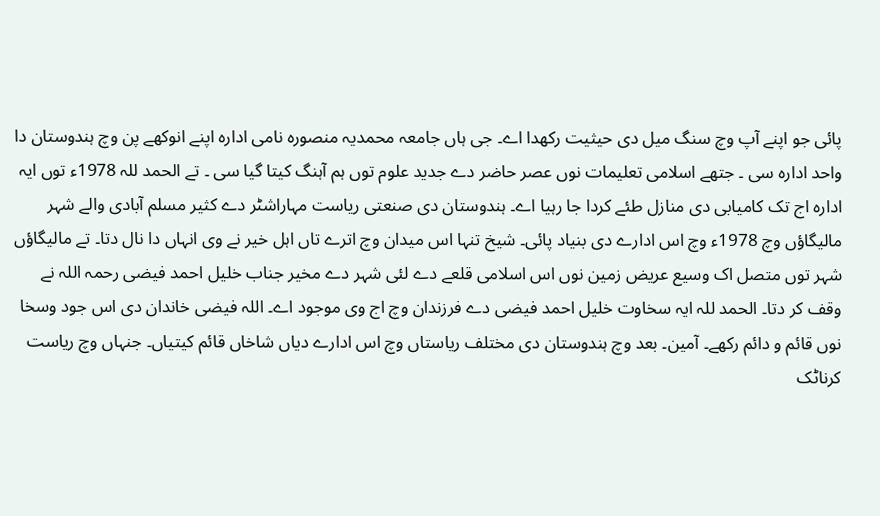پائی جو اپنے آپ وچ سنگ میل دی حیثیت رکھدا اے۔ جی ہاں جامعہ محمدیہ منصورہ نامی ادارہ اپنے انوکھے پن وچ ہندوستان دا واحد ادارہ سی ۔ جتھے اسلامی تعلیمات نوں عصر حاضر دے جدید علوم توں ہم آہنگ کیتا گیا سی ۔ تے الحمد للہ 1978ء توں ایہ ادارہ اج تک کامیابی دی منازل طئے کردا جا رہیا اے۔ ہندوستان دی صنعتی ریاست مہاراشٹر دے کثیر مسلم آبادی والے شہر مالیگاؤں وچ 1978ء وچ اس ادارے دی بنیاد پائی۔ شیخ تنہا اس میدان وچ اترے تاں اہل خیر نے وی انہاں دا نال دتا۔ تے مالیگاؤں شہر توں متصل اک وسیع عریض زمین نوں اس اسلامی قلعے دے لئی شہر دے مخیر جناب خلیل احمد فیضی رحمہ اللہ نے وقف کر دتا۔ الحمد للہ ایہ سخاوت خلیل احمد فیضی دے فرزندان وچ اج وی موجود اے۔ اللہ فیضی خاندان دی اس جود وسخا نوں قائم و دائم رکھے۔ آمین۔ بعد وچ ہندوستان دی مختلف ریاستاں وچ اس ادارے دیاں شاخاں قائم کيتیاں۔ جنہاں وچ ریاست کرناٹک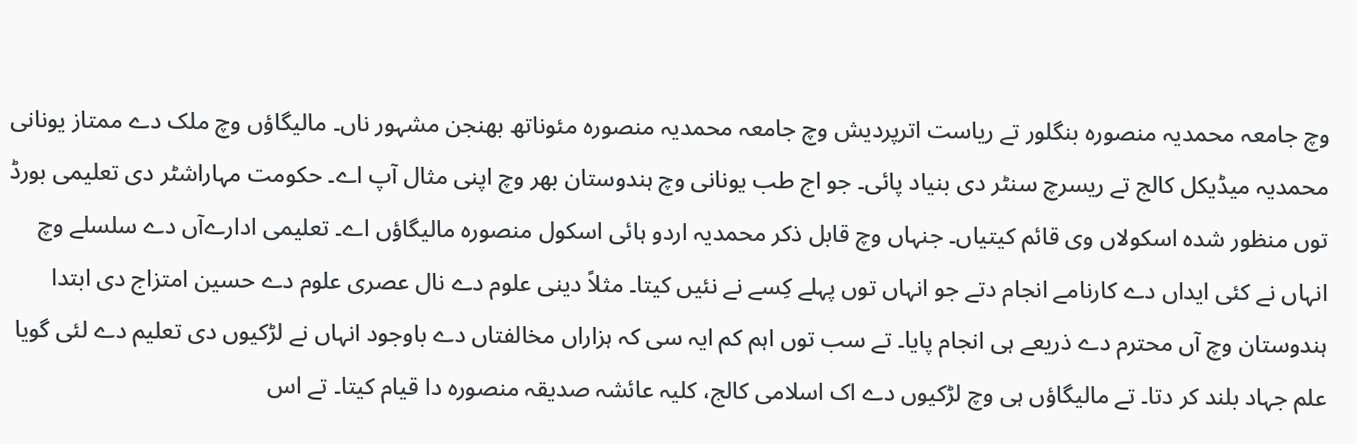وچ جامعہ محمدیہ منصورہ بنگلور تے ریاست اترپردیش وچ جامعہ محمدیہ منصورہ مئوناتھ بھنجن مشہور ناں۔ مالیگاؤں وچ ملک دے ممتاز یونانی محمدیہ میڈیکل کالج تے ریسرچ سنٹر دی بنیاد پائی۔ جو اج طب یونانی وچ ہندوستان بھر وچ اپنی مثال آپ اے۔ حکومت مہاراشٹر دی تعلیمی بورڈ توں منظور شدہ اسکولاں وی قائم کيتیاں۔ جنہاں وچ قابل ذکر محمدیہ اردو ہائی اسکول منصورہ مالیگاؤں اے۔ تعلیمی ادارےآں دے سلسلے وچ انہاں نے کئی ایداں دے کارنامے انجام دتے جو انہاں توں پہلے کِسے نے نئيں کیتا۔ مثلاً دینی علوم دے نال عصری علوم دے حسین امتزاج دی ابتدا ہندوستان وچ آں محترم دے ذریعے ہی انجام پایا۔ تے سب توں اہم کم ایہ سی کہ ہزاراں مخالفتاں دے باوجود انہاں نے لڑکیوں دی تعلیم دے لئی گویا علم جہاد بلند کر دتا۔ تے مالیگاؤں ہی وچ لڑکیوں دے اک اسلامی کالج، کلیہ عائشہ صدیقہ منصورہ دا قیام کیتا۔ تے اس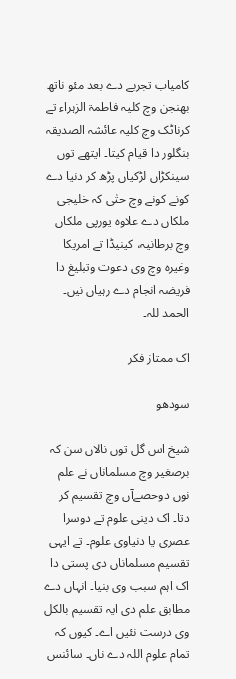کامیاب تجربے دے بعد مئو ناتھ بھنجن وچ کلیہ فاطمۃ الزہراء تے کرناٹک وچ کلیہ عائشہ الصدیقہ بنگلور دا قیام کیتا۔ ایتھے توں سینکڑاں لڑکیاں پڑھ کر دنیا دے کونے کونے وچ حتٰی کہ خلیجی ملکاں دے علاوہ یورپی ملکاں وچ برطانیہ، کینیڈا تے امریکا وغیرہ وچ وی دعوت وتبلیغ دا فریضہ انجام دے رہیاں نيں۔ الحمد للہ۔

اک ممتاز فکر

سودھو

شیخ اس گل توں نالاں سن کہ برصغیر وچ مسلماناں نے علم نوں دوحصےآں وچ تقسیم کر دتا۔ اک دینی علوم تے دوسرا عصری یا دنیاوی علوم۔ تے ایہی تقسیم مسلماناں دی پستی دا اک اہم سبب وی بنیا۔ انہاں دے مطابق علم دی ایہ تقسیم بالکل وی درست نئيں اے۔ کیوں کہ تمام علوم اللہ دے ناں۔ سائنس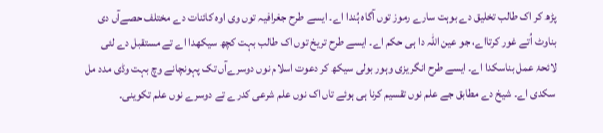پڑھ کر اک طالب تخلیق دے بوہت سارے رموز توں آگاہ ہُندا اے۔ ايسے طرح جغرافیہ توں وی اوہ کائنات دے مختلف حصےآں دی بناوٹ اُتے غور کرتااے، جو عین اللہ دا ہی حکم اے۔ ايسے طرح تریخ توں اک طالب بہت کچھ سیکھدا اے تے مستقبل دے لئی لائحۂ عمل بناسکدا اے۔ ايسے طرح انگریزی وہور بولی سیکھ کر دعوت اسلام نوں دوسرےآں تک پہونچانے وچ بہت وڈی مدد مل سکدی اے۔ شیخ دے مطابق جے علم نوں تقسیم کرنا ہی ہوئے تاں اک نوں علم شرعی کدرے تے دوسرے نوں علم تکوینی۔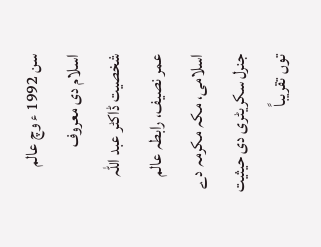سن 1992 ء وچ عالم اسلام دی معروف شخصیت ڈاکٹر عبد اللہ عمر نصیف، رابطہ عالم اسلامی، مکہ مکرمہ دے جنرل سکریٹری دی حیثیت توں تقریباً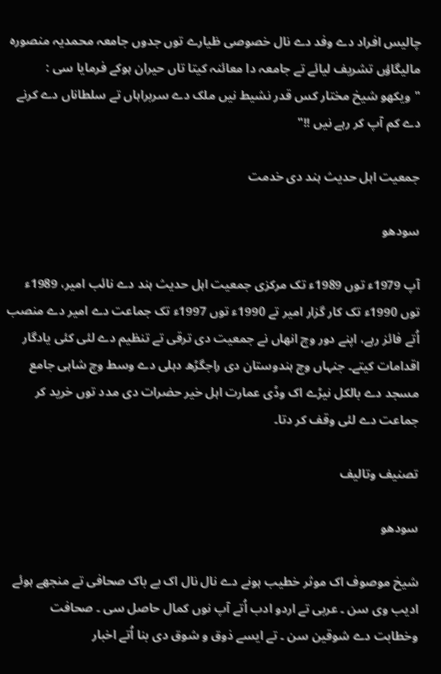چالیس افراد دے وفد دے نال خصوصی ظیارے توں جدوں جامعہ محمدیہ منصورہ مالیگاؤں تشریف لیائے تے جامعہ دا معائنہ کیتا تاں حیران ہوکے فرمایا سی : "ویکھو شیخ مختار کس قدر نشیط نيں ملک دے سربراہاں تے سلطاناں دے کرنے دے کم آپ کر رہے نيں !!"

جمعیت اہل حدیث ہند دی خدمت

سودھو

آپ 1979ء توں 1989ء تک مرکزی جمعیت اہل حدیث ہند دے نائب امیر، 1989ء توں 1990ء تک کار گزار امیر تے 1990ء توں 1997ء تک جماعت دے امیر دے منصب اُتے فائز رہے، اپنے دور وچ انھاں نے جمعیت دی ترقی تے تنظیم دے لئی کئی یادگار اقدامات کیتے۔ جنہاں وچ ہندوستان دی راجگڑھ دہلی دے وسط وچ شاہی جامع مسجد دے بالکل نیڑے اک وڈی عمارت اہل خیر حضرات دی مدد توں خرید کر جماعت دے لئی وقف کر دتا۔

تصنیف وتالیف

سودھو

شیخ موصوف اک موثر خطیب ہونے دے نال نال اک بے باک صحافی تے منجھے ہوئے ادیب وی سن ۔ عربی تے اردو ادب اُتے آپ نوں کمال حاصل سی ۔ صحافت وخطابت دے شوقین سن ۔ تے ايسے ذوق و شوق دی بنا اُتے اخبار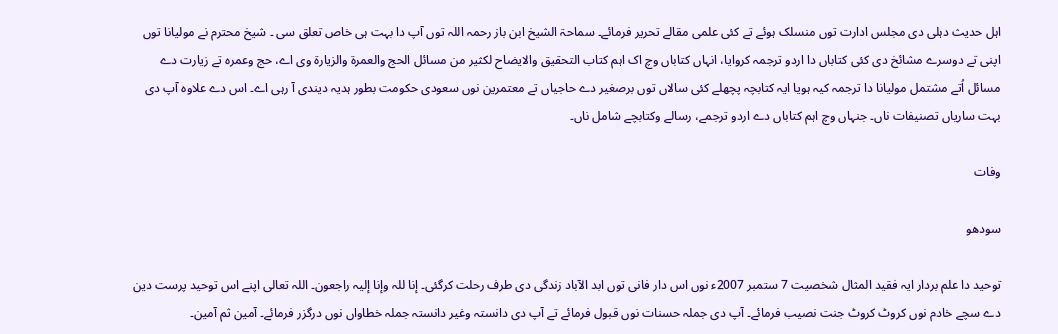اہل حدیث دہلی دی مجلس ادارت توں منسلک ہوئے تے کئی علمی مقالے تحریر فرمائے۔ سماحۃ الشیخ ابن باز رحمہ اللہ توں آپ دا بہت ہی خاص تعلق سی ۔ شیخ محترم نے مولیانا توں اپنی تے دوسرے مشائخ دی کئی کتاباں دا اردو ترجمہ کروایا، انہاں کتاباں وچ اک اہم کتاب التحقیق والایضاح لکثیر من مسائل الحج والعمرة والزیارة وی اے، حج وعمرہ تے زیارت دے مسائل اُتے مشتمل مولیانا دا ترجمہ کیہ ہویا ایہ کتابچہ پچھلے کئی سالاں توں برصغیر دے حاجیاں تے معتمرین نوں سعودی حکومت بطور ہدیہ دیندی آ رہی اے۔ اس دے علاوہ آپ دی بہت ساریاں تصنیفات ناں۔ جنہاں وچ اہم کتاباں دے اردو ترجمے، رسالے وکتابچے شامل ناں۔

وفات

سودھو

توحید دا علم بردار ایہ فقید المثال شخصیت 7 ستمبر 2007ء نوں اس دار فانی توں ابد الآباد زندگی دی طرف رحلت کرگئی۔ إنا للہ وإنا إلیہ راجعون۔ اللہ تعالی اپنے اس توحید پرست دین دے سچے خادم نوں کروٹ کروٹ جنت نصیب فرمائے۔ آپ دی جملہ حسنات نوں قبول فرمائے تے آپ دی دانستہ وغیر دانستہ جملہ خطاواں نوں درگزر فرمائے۔ آمین ثم آمین۔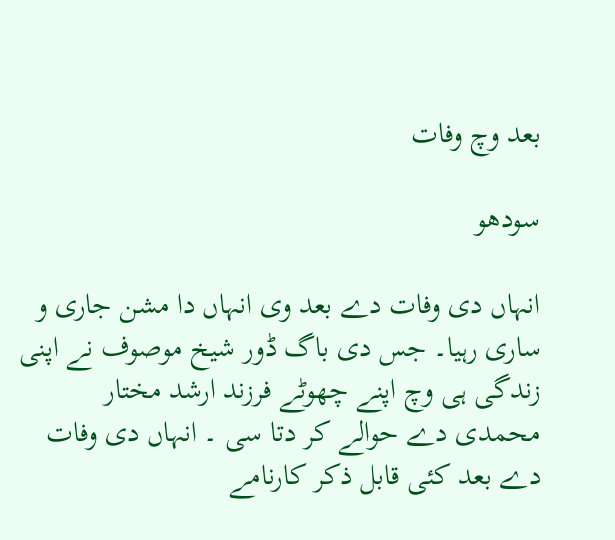بعد وچ وفات

سودھو

انہاں دی وفات دے بعد وی انہاں دا مشن جاری و ساری رہیا۔ جس دی باگ ڈور شیخ موصوف نے اپنی زندگی ہی وچ اپنے چھوٹے فرزند ارشد مختار محمدی دے حوالے کر دتا سی ۔ انہاں دی وفات دے بعد کئی قابل ذکر کارنامے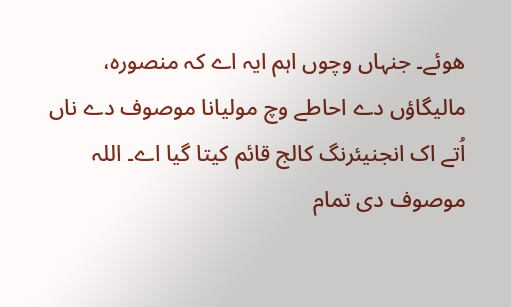ھوئے۔ جنہاں وچوں اہم ایہ اے کہ منصورہ، مالیگاؤں دے احاطے وچ مولیانا موصوف دے ناں اُتے اک انجنیئرنگ کالج قائم کیتا گیا اے۔ اللہ موصوف دی تمام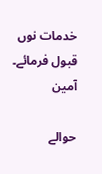خدمات نوں قبول فرمائے۔ آمین

حوالے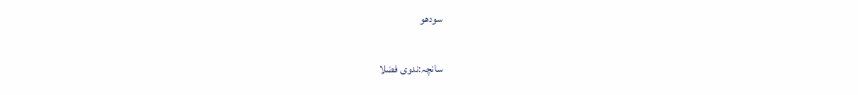سودھو

سانچہ:ندوی فضلا